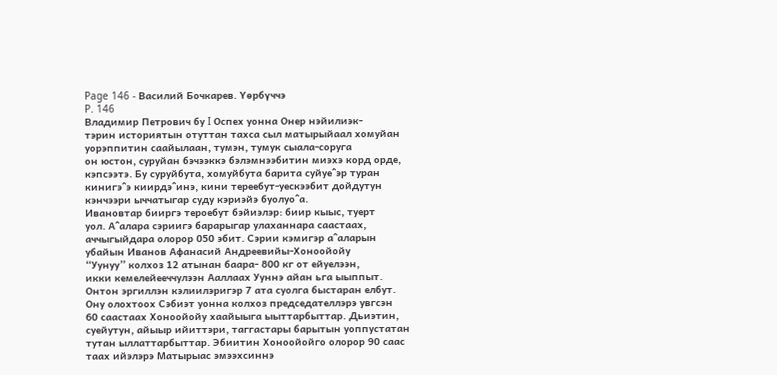Page 146 - Василий Бочкарев. Үөрбүччэ
P. 146
Владимир Петрович бу I Оспех уонна Онер нэйилиэк-
тэрин историятын отуттан тахса сыл матырыйаал хомуйан
уорэппитин саайылаан, тумэн, тумук сыала-соруга
он юстон, суруйан бэчээккэ бэлэмнээбитин миэхэ корд орде,
кэпсээтэ. Бу суруйбута, хомуйбута барита суйуе^эр туран
кинигэ^э киирдэ^инэ, кини тереебут-уескээбит дойдутун
кэнчээри ыччатыгар суду кэриэйэ буолуо^а.
Ивановтар бииргэ тероебут бэйиэлэр: биир кыыс, туерт
уол. А^алара сэриигэ барарыгар улаханнара саастаах,
аччыгыйдара олорор 050 эбит. Сэрии кэмигэр а^аларын
убайын Иванов Афанасий Андреевийы-Хоноойойу
“Уунуу” колхоз 12 атынан баара- 800 кг от ейуелээн,
икки кемелейееччулээн Ааллаах Ууннэ айан ьга ыыппыт.
Онтон эргиллэн кэлиилэригэр 7 ата суолга быстаран елбут.
Ону олохтоох Сэбиэт уонна колхоз председателлэрэ увгсэн
60 саастаах Хоноойойу хаайыыга ыыттарбыттар. Дьиэтин,
суейутун, айыыр ийиттэри, таггастары барытын уоппустатан
тутан ыллаттарбыттар. Эбиитин Хоноойойго олорор 90 саас
таах ийэлэрэ Матырыас эмээхсиннэ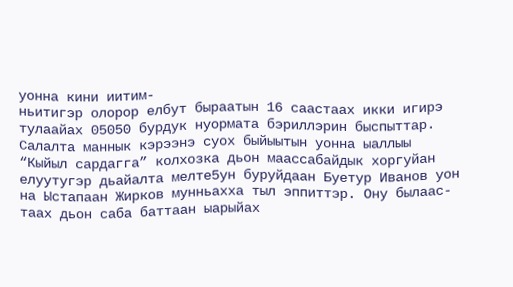уонна кини иитим-
ньитигэр олорор елбут быраатын 16 саастаах икки игирэ
тулаайах 05050 бурдук нуормата бэриллэрин быспыттар.
Салалта маннык кэрээнэ суох быйыытын уонна ыаллыы
“Кыйыл сардагга” колхозка дьон маассабайдык хоргуйан
елуутугэр дьайалта мелте5ун буруйдаан Буетур Иванов уон
на Ыстапаан Жирков мунньахха тыл эппиттэр. Ону былаас-
таах дьон саба баттаан ыарыйах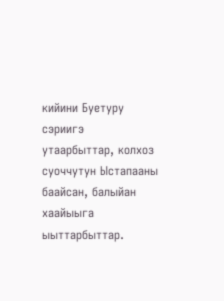кийини Буетуру сэриигэ
утаарбыттар, колхоз суоччутун Ыстапааны баайсан, балыйан
хаайыыга ыыттарбыттар.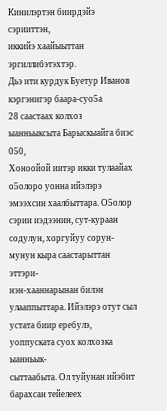Кинилэртэн биирдэйэ сэрииттэн,
иккийэ хаайыыттан эргиллибэтэхтэр.
Дьэ ити курдук Буетур Иванов кэргэнигэр баара-суо5а
28 саастаах колхоз ыанньыксыта Барыскыайга биэс 050,
Хоноойой иитэр икки тулаайах о5олоро уонна ийэлэрэ
эмээхсин хаалбыттара. О5олор сэрии иэдээнин, сут-кураан
содулун, хоргуйуу сорун-мунун кыра саастарыттан эттэри-
нэн-хааннарынан билэн улааппыттара. Ийэлэрэ отут сыл
устата биир еребулэ, уоппуската суох колхозка ыанньык-
сыттаабыта. Ол туйунан ийэбит барахсан тейелеех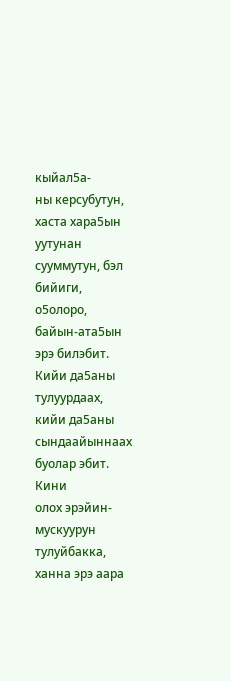кыйал5а-
ны керсубутун, хаста хара5ын уутунан сууммутун, бэл
бийиги, о5олоро, байын-ата5ын эрэ билэбит. Кийи да5аны
тулуурдаах, кийи да5аны сындаайыннаах буолар эбит. Кини
олох эрэйин-мускуурун тулуйбакка, ханна эрэ аара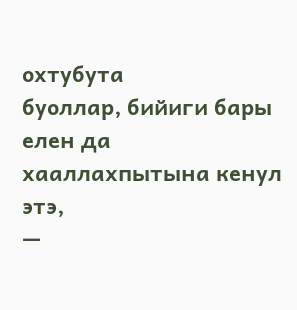охтубута
буоллар, бийиги бары елен да хааллахпытына кенул этэ,
—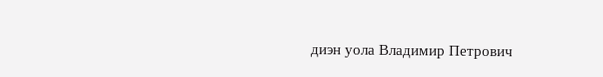диэн уола Владимир Петрович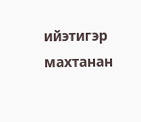ийэтигэр махтанан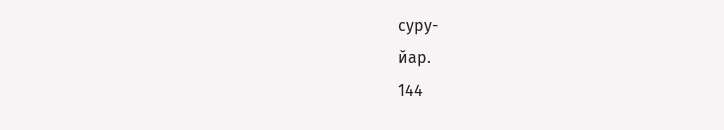суру-
йар.
144